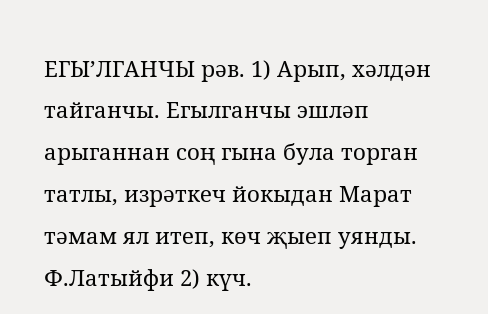ЕГЫ’ЛГАНЧЫ рәв. 1) Арып, хәлдән тайганчы. Егылганчы эшләп арыганнан соң гына була торган татлы, изрәткеч йокыдан Марат тәмам ял итеп, көч җыеп уянды. Ф.Латыйфи 2) күч.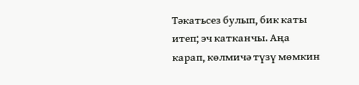Тәкатьсез булып, бик каты итеп; эч катканчы. Аңа карап, көлмичә түзү мөмкин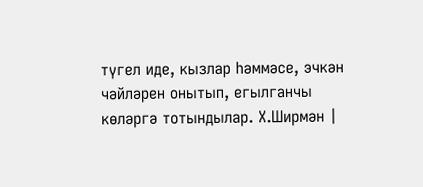түгел иде, кызлар һәммәсе, эчкән чәйләрен онытып, егылганчы көләргә тотындылар. Х.Ширмән |